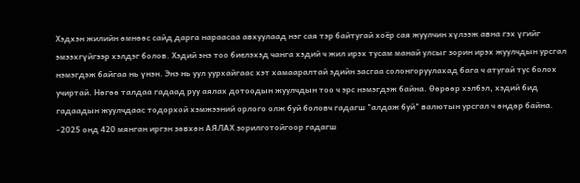Хэдхэн жилийн өмнөөс сайд дарга нараасаа авхуулаад нэг сая тэр байтугай хоёр сая жуулчин хүлээж авна гэх үгийг эмээхгүйгээр хэлдэг болов. Хэдий энэ тоо биелэхэд чанга хэдий ч жил ирэх тусам манай улсыг зорин ирэх жуулчдын урсгал нэмэгдэж байгаа нь үнэн. Энэ нь уул уурхайгаас хэт хамааралтай эдийн засгаа солонгоруулахад бага ч атугай тус болох учиртай. Нөгөө талдаа гадаад руу аялах дотоодын жуулчдын тоо ч эрс нэмэгдэж байна. Өөрөөр хэлбэл, хэдий бид гадаадын жуулчдаас тодорхой хэмжээний орлого олж буй боловч гадагш "алдаж буй" валютын урсгал ч өндөр байна.
-2025 онд 420 мянган иргэн зөвхөн АЯЛАХ зорилготойгоор гадагш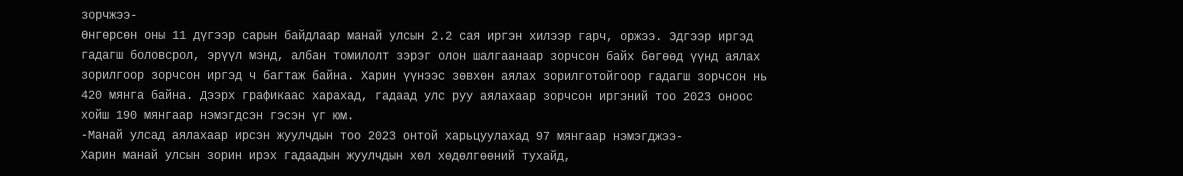зорчжээ-
Өнгөрсөн оны 11 дүгээр сарын байдлаар манай улсын 2.2 сая иргэн хилээр гарч, оржээ. Эдгээр иргэд гадагш боловсрол, эрүүл мэнд, албан томилолт зэрэг олон шалгаанаар зорчсон байх бөгөөд үүнд аялах зорилгоор зорчсон иргэд ч багтаж байна. Харин үүнээс зөвхөн аялах зорилготойгоор гадагш зорчсон нь 420 мянга байна. Дээрх графикаас харахад, гадаад улс руу аялахаар зорчсон иргэний тоо 2023 оноос хойш 190 мянгаар нэмэгдсэн гэсэн үг юм.
-Манай улсад аялахаар ирсэн жуулчдын тоо 2023 онтой харьцуулахад 97 мянгаар нэмэгджээ-
Харин манай улсын зорин ирэх гадаадын жуулчдын хөл хөдөлгөөний тухайд,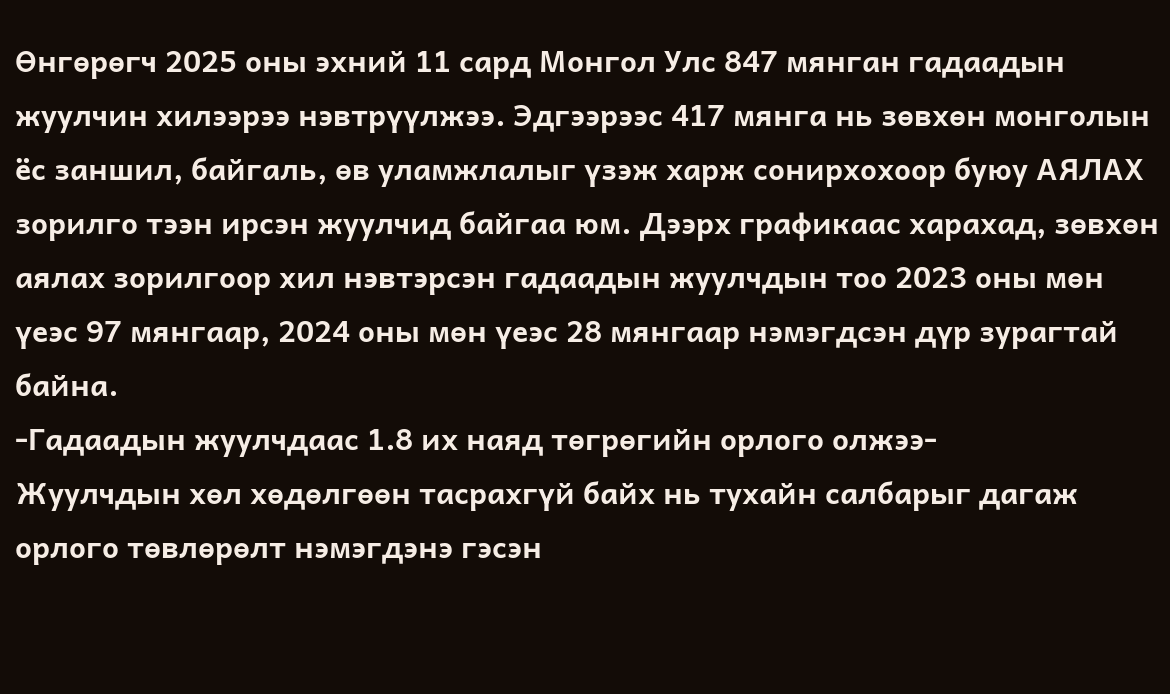Өнгөрөгч 2025 оны эхний 11 сард Монгол Улс 847 мянган гадаадын жуулчин хилээрээ нэвтрүүлжээ. Эдгээрээс 417 мянга нь зөвхөн монголын ёс заншил, байгаль, өв уламжлалыг үзэж харж сонирхохоор буюу АЯЛАХ зорилго тээн ирсэн жуулчид байгаа юм. Дээрх графикаас харахад, зөвхөн аялах зорилгоор хил нэвтэрсэн гадаадын жуулчдын тоо 2023 оны мөн үеэс 97 мянгаар, 2024 оны мөн үеэс 28 мянгаар нэмэгдсэн дүр зурагтай байна.
-Гадаадын жуулчдаас 1.8 их наяд төгрөгийн орлого олжээ-
Жуулчдын хөл хөдөлгөөн тасрахгүй байх нь тухайн салбарыг дагаж орлого төвлөрөлт нэмэгдэнэ гэсэн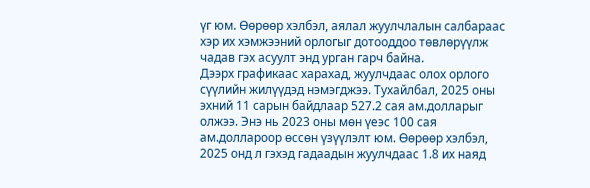үг юм. Өөрөөр хэлбэл, аялал жуулчлалын салбараас хэр их хэмжээний орлогыг дотооддоо төвлөрүүлж чадав гэх асуулт энд урган гарч байна.
Дээрх графикаас харахад, жуулчдаас олох орлого сүүлийн жилүүдэд нэмэгджээ. Тухайлбал, 2025 оны эхний 11 сарын байдлаар 527.2 сая ам.долларыг олжээ. Энэ нь 2023 оны мөн үеэс 100 сая ам.доллароор өссөн үзүүлэлт юм. Өөрөөр хэлбэл, 2025 онд л гэхэд гадаадын жуулчдаас 1.8 их наяд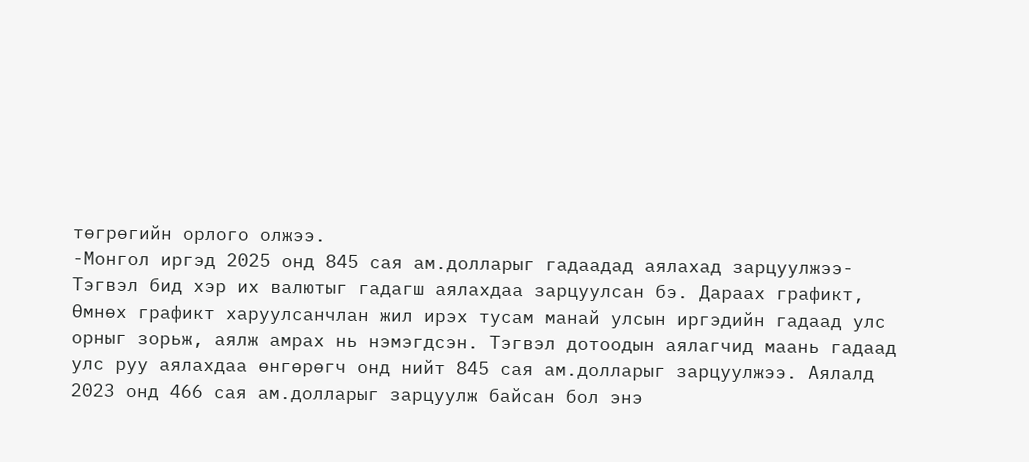төгрөгийн орлого олжээ.
-Монгол иргэд 2025 онд 845 сая ам.долларыг гадаадад аялахад зарцуулжээ-
Тэгвэл бид хэр их валютыг гадагш аялахдаа зарцуулсан бэ. Дараах графикт,
Өмнөх графикт харуулсанчлан жил ирэх тусам манай улсын иргэдийн гадаад улс орныг зорьж, аялж амрах нь нэмэгдсэн. Тэгвэл дотоодын аялагчид маань гадаад улс руу аялахдаа өнгөрөгч онд нийт 845 сая ам.долларыг зарцуулжээ. Аялалд 2023 онд 466 сая ам.долларыг зарцуулж байсан бол энэ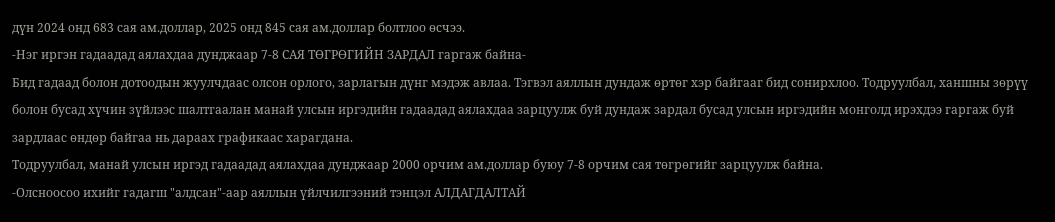дүн 2024 онд 683 сая ам.доллар, 2025 онд 845 сая ам.доллар болтлоо өсчээ.
-Нэг иргэн гадаадад аялахдаа дунджаар 7-8 САЯ ТӨГРӨГИЙН ЗАРДАЛ гаргаж байна-
Бид гадаад болон дотоодын жуулчдаас олсон орлого, зарлагын дүнг мэдэж авлаа. Тэгвэл аяллын дундаж өртөг хэр байгааг бид сонирхлоо. Тодруулбал, ханшны зөрүү болон бусад хүчин зүйлээс шалтгаалан манай улсын иргэдийн гадаадад аялахдаа зарцуулж буй дундаж зардал бусад улсын иргэдийн монголд ирэхдээ гаргаж буй зардлаас өндөр байгаа нь дараах графикаас харагдана.
Тодруулбал, манай улсын иргэд гадаадад аялахдаа дунджаар 2000 орчим ам.доллар буюу 7-8 орчим сая төгрөгийг зарцуулж байна.
-Олсноосоо ихийг гадагш "алдсан"-аар аяллын үйлчилгээний тэнцэл АЛДАГДАЛТАЙ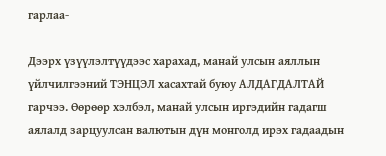гарлаа-

Дээрх үзүүлэлтүүдээс харахад, манай улсын аяллын үйлчилгээний ТЭНЦЭЛ хасахтай буюу АЛДАГДАЛТАЙ гарчээ. Өөрөөр хэлбэл, манай улсын иргэдийн гадагш аялалд зарцуулсан валютын дүн монголд ирэх гадаадын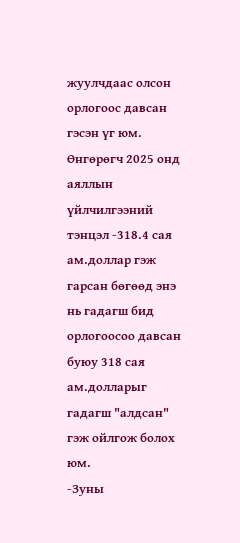жуулчдаас олсон орлогоос давсан гэсэн үг юм. Өнгөрөгч 2025 онд аяллын үйлчилгээний тэнцэл -318.4 сая ам.доллар гэж гарсан бөгөөд энэ нь гадагш бид орлогоосоо давсан буюу 318 сая ам.долларыг гадагш "алдсан" гэж ойлгож болох юм.
-Зуны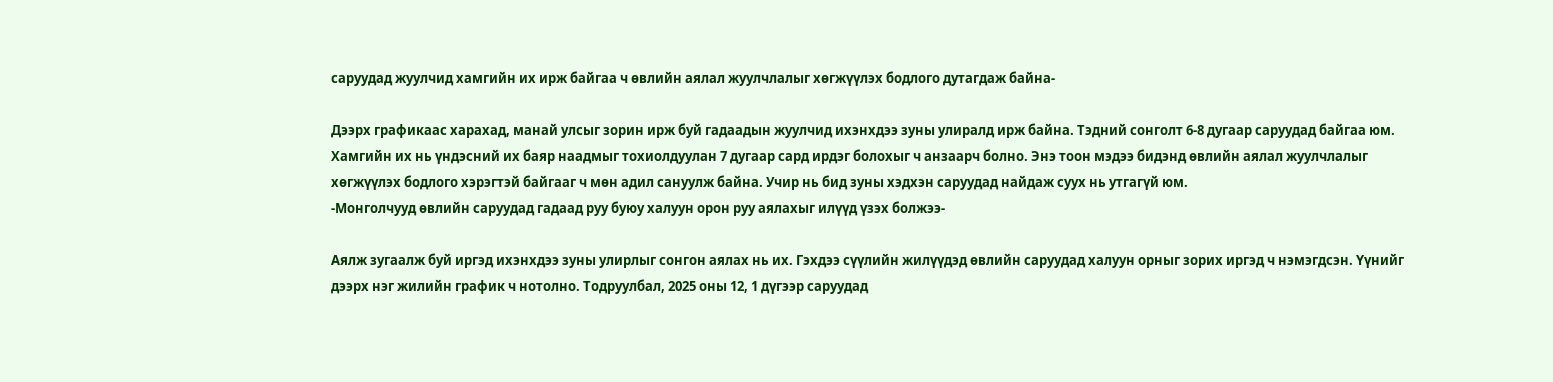саруудад жуулчид хамгийн их ирж байгаа ч өвлийн аялал жуулчлалыг хөгжүүлэх бодлого дутагдаж байна-

Дээрх графикаас харахад, манай улсыг зорин ирж буй гадаадын жуулчид ихэнхдээ зуны улиралд ирж байна. Тэдний сонголт 6-8 дугаар саруудад байгаа юм. Хамгийн их нь үндэсний их баяр наадмыг тохиолдуулан 7 дугаар сард ирдэг болохыг ч анзаарч болно. Энэ тоон мэдээ бидэнд өвлийн аялал жуулчлалыг хөгжүүлэх бодлого хэрэгтэй байгааг ч мөн адил сануулж байна. Учир нь бид зуны хэдхэн саруудад найдаж суух нь утгагүй юм.
-Монголчууд өвлийн саруудад гадаад руу буюу халуун орон руу аялахыг илүүд үзэх болжээ-

Аялж зугаалж буй иргэд ихэнхдээ зуны улирлыг сонгон аялах нь их. Гэхдээ сүүлийн жилүүдэд өвлийн саруудад халуун орныг зорих иргэд ч нэмэгдсэн. Үүнийг дээрх нэг жилийн график ч нотолно. Тодруулбал, 2025 оны 12, 1 дүгээр саруудад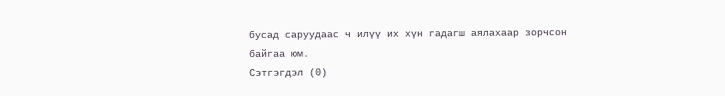бусад саруудаас ч илүү их хүн гадагш аялахаар зорчсон байгаа юм.
Сэтгэгдэл (0)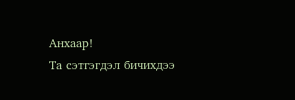Анхаар!
Та сэтгэгдэл бичихдээ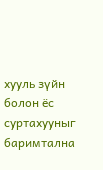хууль зүйн болон ёс суртахууныг баримтална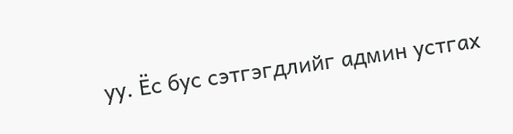уу. Ёс бус сэтгэгдлийг админ устгах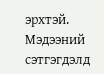эрхтэй. Мэдээний сэтгэгдэлд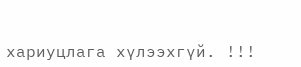хариуцлага хүлээхгүй. !!!